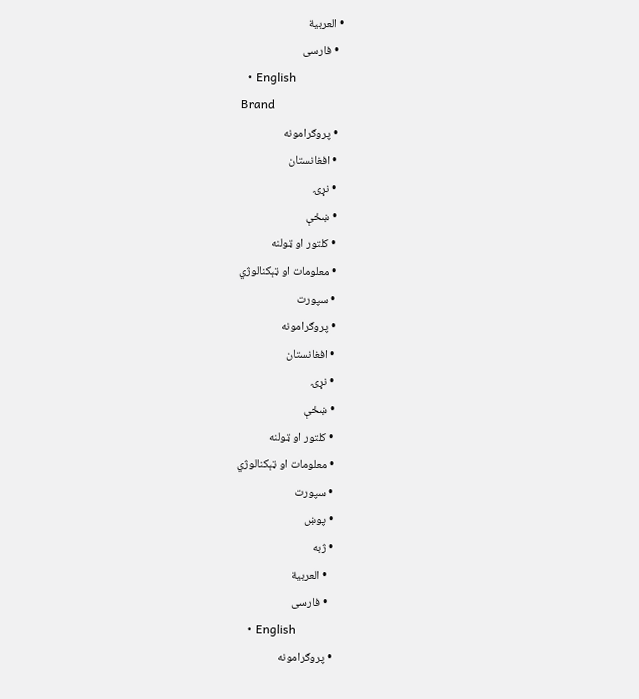• العربية
  • فارسی
  • English
Brand
  • پروګرامونه
  • افغانستان
  • نړۍ
  • ښځې
  • کلتور او ټولنه
  • معلومات او ټېکنالوژي
  • سپورت
  • پروګرامونه
  • افغانستان
  • نړۍ
  • ښځې
  • کلتور او ټولنه
  • معلومات او ټېکنالوژي
  • سپورت
  • پوښ
  • ژبه
    • العربية
    • فارسی
    • English
  • پروګرامونه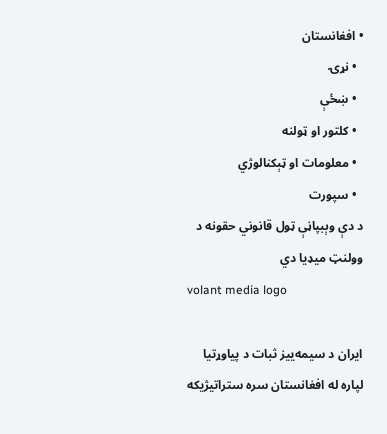• افغانستان
  • نړۍ
  • ښځې
  • کلتور او ټولنه
  • معلومات او ټېکنالوژي
  • سپورت
د دې وېبپاڼې ټول قانوني حقونه د وولنټ میډیا دي
volant media logo

ایران د سیمه‌ییز ثبات د پیاوړتیا لپاره له افغانستان سره ستراتیژیکه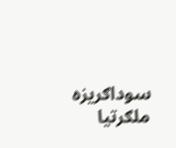سوداګریزه ملګرتیا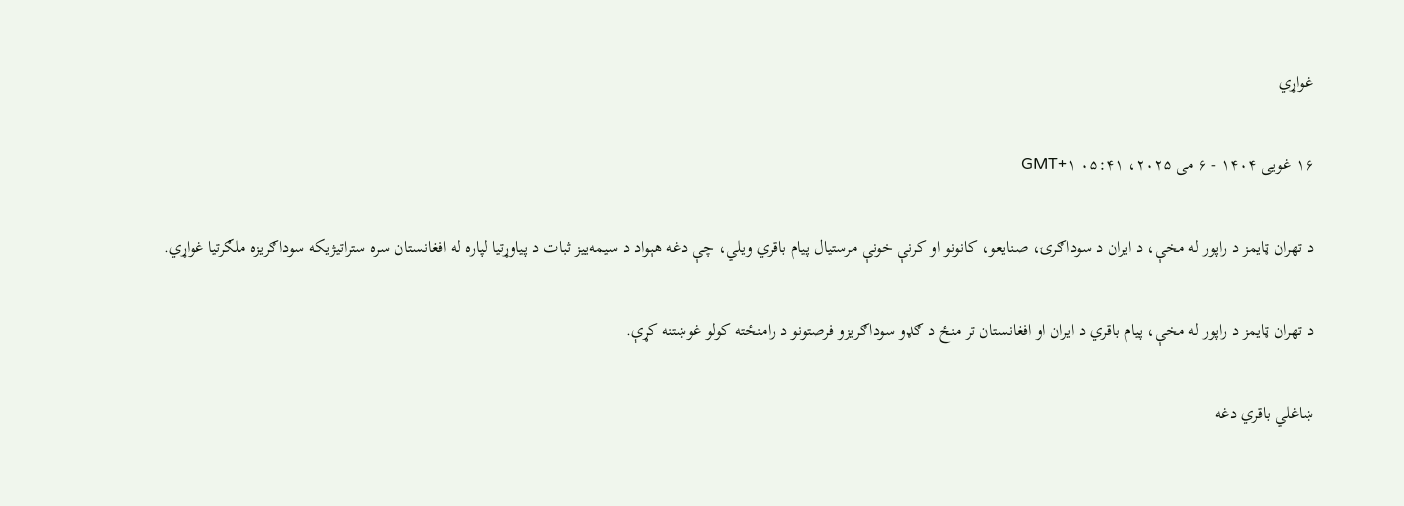غواړي

۱۶ غویی ۱۴۰۴ - ۶ می ۲۰۲۵، ۰۵:۴۱ GMT+۱

د تهران ټایمز د راپور له مخې، د ایران د سوداګرۍ، صنایعو، کانونو او کرنې خونې مرستیال پیام باقري ویلي، چې دغه هېواد د سیمه‌ییز ثبات د پیاوړتیا لپاره له افغانستان سره ستراتیژیکه سوداګریزه ملګرتیا غواړي.

د تهران ټایمز د راپور له مخې، پیام باقري د ایران او افغانستان تر منځ د ګډو سوداګریزو فرصتونو د رامنځته کولو غوښتنه کړې.

ښاغلي باقري دغه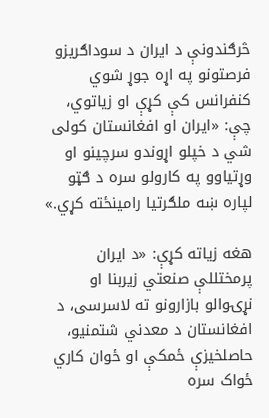څرګندونې د ایران د سوداګریزو فرصتونو په اړه جوړ شوي کنفرانس کې کړې او زیاتوي، چې: «ایران او افغانستان کولی شي د خپلو اړوندو سرچینو او وړتیاوو په کارولو سره د ګټو لپاره ښه ملګرتیا رامینځته کړي.»

هغه زیاته کړې: «د ایران پرمختللې صنعتي زیربنا او نړۍوالو بازارونو ته لاسرسی، د افغانستان د معدني شتمنیو، حاصلخیزې ځمکې او ځوان کاري ځواک سره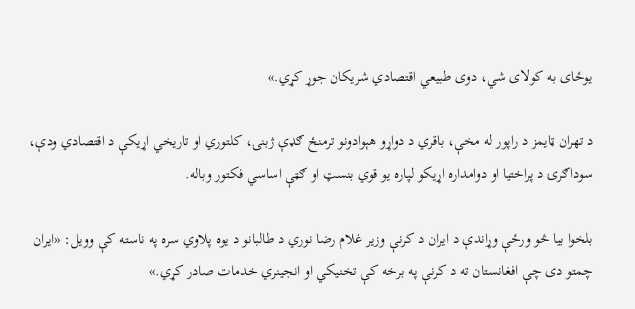یوځای به کولای شي، دوی طبیعي اقتصادي شریکان جوړ کړي.»

د تهران ټایمز د راپور له مخې، باقري د دواړو هېوادونو ترمنځ ګډې ژبنۍ، کلتوري او تاریخي اړیکې د اقتصادي ودې، سوداګرۍ د پراختیا او دوامداره اړیکو لپاره یو قوي بنسټ او ګټې اساسي فکتور وباله.

بلخوا بیا څو ورځې وړاندې د ایران د کرنې وزیر غلام رضا نوري د طالبانو د یوه پلاوي سره په ناسته کې وویل: «ایران چمتو دی چې افغانستان ته د کرنې په برخه کې تخنیکي او انجینري خدمات صادر کړي.»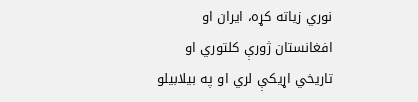نوري زیاته کړه، ایران او افغانستان ژورې کلتوري او تاریخي اړیکې لري او په بیلابیلو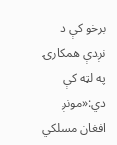برخو کې د نږدې همکارۍ په لټه کې دي:«مونږ افغان مسلکي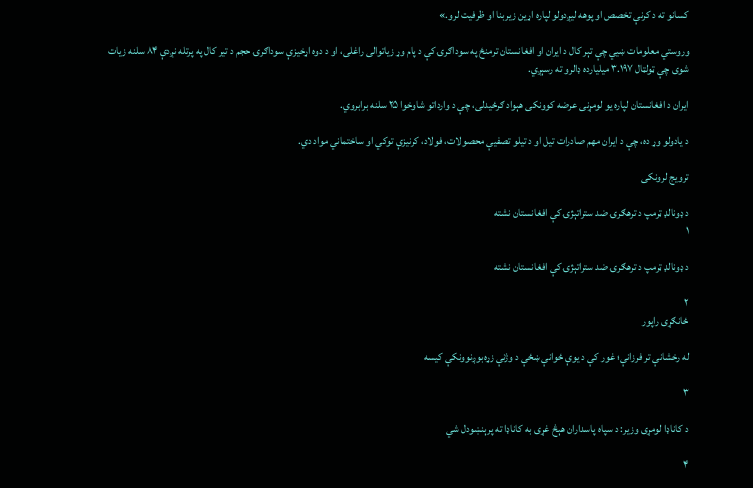کسانو ته د کرنې تخصص او پوهه لیږدولو لپاره اړین زیربنا او ظرفیت لرو.»

وروستي معلومات ښیي چې تېر کال د ایران او افغانستان ترمنځ په سوداګرۍ کې د پام وړ زیاتوالی راغلی، او د دوه اړخیزې سوداګرۍ حجم د تیر کال په پرتله نږدې ۸۴ سلنه زیات شوی چې ټولټال ۳.۱۹۷ میلیارده ډالرو ته رسېږي.

ایران د افغانستان لپاره یو لومړنی عرضه کوونکی هېواد ګرځیدلی، چې د وارداتو شاوخوا ۲۵ سلنه برابروي.

د یادولو وړ ده، چې د ایران مهم صادرات تیل او د تیلو تصفیې محصولات، فولاد، کرنیزې توکي او ساختماني مواد دي.

ترویج لرونکی

د ډونالډ ټرمپ د ترهګرۍ ضد ستراتېژۍ کې افغانستان نشته
۱

د ډونالډ ټرمپ د ترهګرۍ ضد ستراتېژۍ کې افغانستان نشته

۲
ځانګړی راپور

له رخشانې تر فرزانې؛ غور کې د یوې ځوانې ښځې د وژنې زړه‌بوږنوونکې کیسه

۳

د کاناډا لومړی وزیر: د سپاه پاسداران هېڅ غړی به کاناډا ته پرېنښودل شي

۴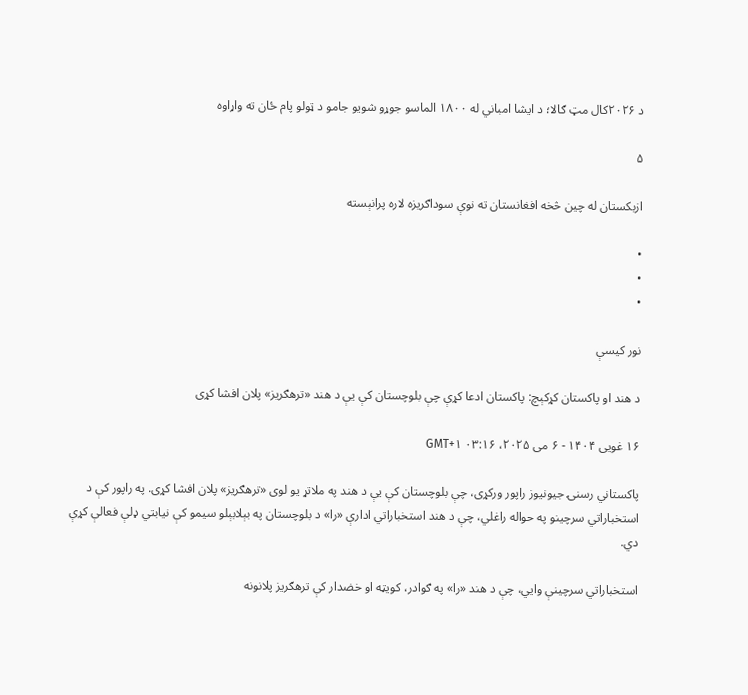د ۲۰۲۶کال مټ ګالا؛ د ایشا امباني له ۱۸۰۰ الماسو جوړو شويو جامو د ټولو پام ځان ته واړاوه

۵

ازبکستان له چین څخه افغانستان ته نوې سوداګریزه لاره پرانېسته

•
•
•

نور کیسې

د هند او پاکستان کړکېچ: پاکستان ادعا کړې چې بلوچستان کې یې د هند «ترهګریز» پلان افشا کړی

۱۶ غویی ۱۴۰۴ - ۶ می ۲۰۲۵، ۰۳:۱۶ GMT+۱

پاکستاني رسنۍ جیونیوز راپور ورکړی، چې بلوچستان کې یې د هند په ملاتړ یو لوی «ترهګریز» پلان افشا کړی. په راپور کې د استخباراتي سرچینو په حواله راغلي، چې د هند استخباراتي ادارې «را» د بلوچستان په بېلابېلو سیمو کې نیابتي ډلې فعالې کړې دي.

استخباراتي سرچینې وايي، چې د هند «را» په ګوادر، کویټه او خضدار کې ترهګریز پلانونه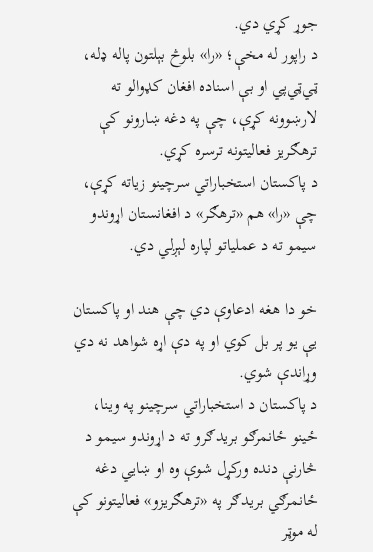جوړ کړي دي.
د راپور له مخې؛ «را» بلوڅ بېلتون پاله ډله، ټي‌ټي‌پي او بې اسناده افغان کډوالو ته لارښوونه کړې، چې په دغه ښارونو کې ترهګريز فعالیتونه ترسره کړي.
د پاکستان استخباراتي سرچینو زیاته کړې، چې «را» هم «ترهګر» د افغانستان اړوندو سیمو ته د عملیاتو لپاره لېږلي دي.

خو دا هغه ادعاوې دي چې هند او پاکستان یې یو پر بل کوي او په دې اړه شواهد نه دي وړاندې شوي.
د پاکستان د استخباراتي سرچینو په وینا، ځینو ځانمرګو بریدګرو ته د اړوندو سیمو د څارنې دنده ورکړل شوې وه او ښایي دغه ځانمرګي بریدګر په «ترهګریزو» فعالیتونو کې له موټر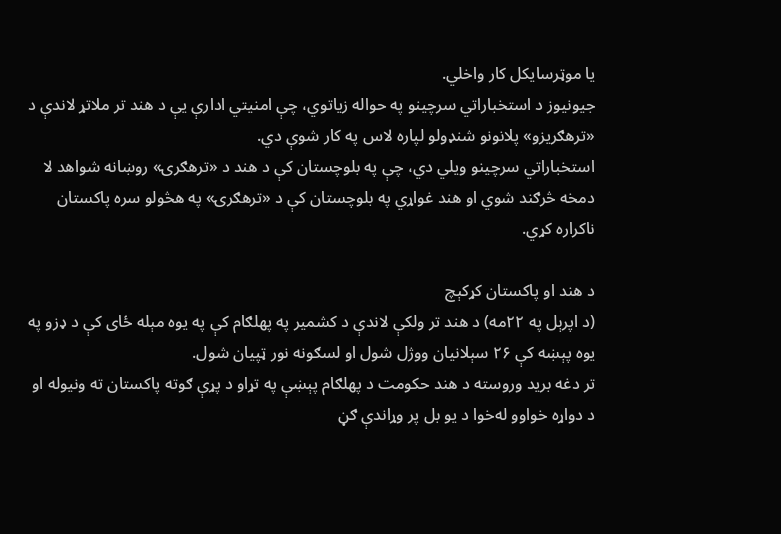یا موټرسایکل کار واخلي.
جیونیوز د استخباراتي سرچینو په حواله زیاتوي، چې امنیتي ادارې یې د هند تر ملاتړ لاندې د «ترهګریزو» پلانونو شنډولو لپاره لاس په کار شوې دي.
استخباراتي سرچینو ویلي دي، چې په بلوچستان کې د هند د «ترهګرۍ» روښانه شواهد لا دمخه څرګند شوي او هند غواړي په بلوچستان کې د «ترهګرۍ» په هڅولو سره پاکستان ناکراره کړي.

د هند او پاکستان کړکېچ
(د اپرېل په ۲۲مه) د هند تر ولکې لاندې د کشمیر په پهلګام کې په یوه مېله ځای کې د ډزو په یوه پېښه کې ۲۶ سېلانیان ووژل شول او لسګونه نور ټپیان شول.
تر دغه برید وروسته د هند حکومت د پهلګام پېښې په تړاو د پړې ګوته پاکستان ته ونیوله او د دواړه خواوو له‌خوا د یو بل پر وړاندې ګڼ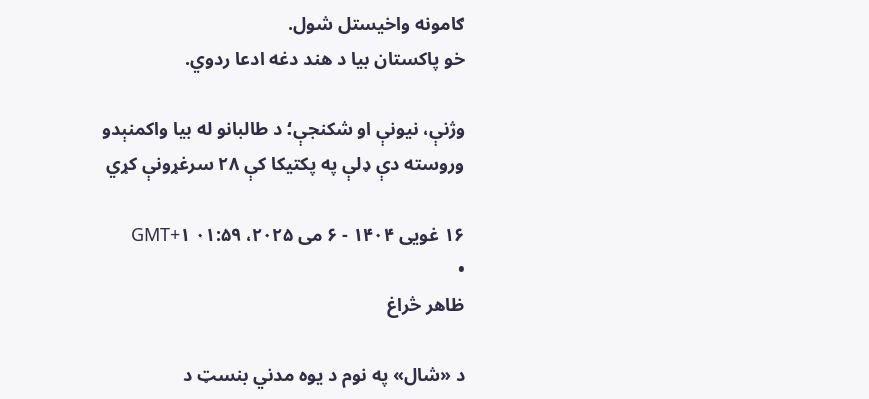ګامونه واخیستل شول.
خو پاکستان بیا د هند دغه ادعا ردوي.

وژنې، نیونې او شکنجې؛ د طالبانو له بیا واکمنېدو وروسته دې ډلې په پکتیکا کې ۲۸ سرغړونې کړي

۱۶ غویی ۱۴۰۴ - ۶ می ۲۰۲۵، ۰۱:۵۹ GMT+۱
•
ظاهر څراغ

د «شال» په نوم د یوه مدني بنسټ د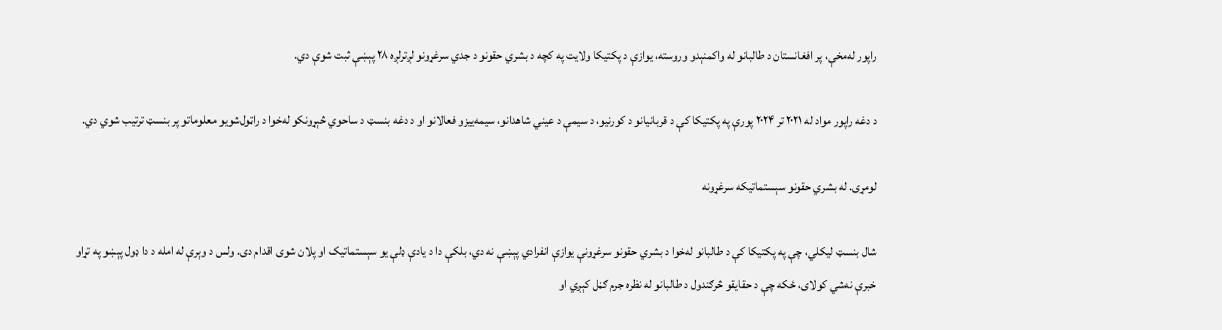راپور له‌مخې، پر افغانستان د طالبانو له واکمنېدو وروسته، یوازې د پکتیکا ولایت په کچه د بشري حقونو د جدي سرغړونو لږترلږه ۲۸ پېښې ثبت شوې دي.

د دغه راپور مواد له ۲۰۲۱ تر ۲۰۲۴ پورې په پکتیکا کې د قربانیانو د کورنیو، د سیمې د عیني شاهدانو، سیمه‌ییزو فعالانو او د دغه بنسټ د ساحوي څېړونکو له‌خوا د راټول‌شویو معلوماتو پر بنسټ ترتیب شوي دي.

لومړی. له بشري حقونو سېستماتیکه سرغړونه

شال بنسټ لیکلي، چې په پکتیکا کې د طالبانو له‌خوا د بشري حقونو سرغړونې یوازې انفرادي پېښې نه دي، بلکې دا د یادې ډلې یو سېستماتیک او پلان شوی اقدام دی. ولس د وېرې له امله د دا ډول پېښو په تړاو خبرې نه‌شي کولای، ځکه چې د حقایقو څرګندول د طالبانو له نظره جرم ګڼل کېږي او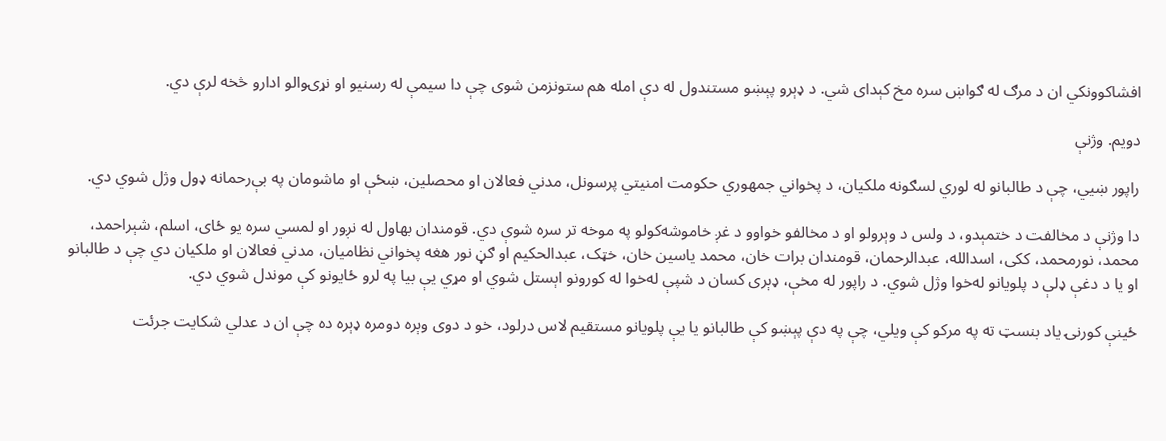افشاکوونکي ان د مرګ له ګواښ سره مخ کېدای شي. د ډېرو پېښو مستندول له دې امله هم ستونزمن شوی چې دا سیمې له رسنیو او نړۍوالو ادارو څخه لرې دي.

دویم. وژنې

راپور ښيي، چې د طالبانو له لوري لسګونه ملکيان، د پخواني جمهوري حکومت امنیتي پرسونل، مدني فعالان او محصلین، ښځې او ماشومان په بې‌رحمانه ډول وژل شوي دي.

دا وژنې د مخالفت د ختمېدو، د ولس د وېرولو او د مخالفو خواوو د غږ خاموشه‌کولو په موخه تر سره شوې دي. قومندان بهاول له نږور او لمسي سره یو ځای، اسلم، شېراحمد، محمد، نورمحمد، ککی، اسدالله، عبدالرحمان، قومندان برات خان، محمد یاسین خان، خټک، عبدالحکیم او ګڼ نور هغه پخواني نظامیان، مدني فعالان او ملکيان دي چې د طالبانو او یا د دغې ډلې د پلویانو له‌خوا وژل شوي. د راپور له مخې، ډېری کسان د شپې له‌خوا له کورونو اېستل شوي او مړي یې بیا په لرو ځایونو کې موندل شوي دي.

ځینې کورنۍ یاد بنسټ ته په مرکو کې ویلي، چې په دې پېښو کې طالبانو یا یې پلویانو مستقیم لاس درلود، خو د دوی وېره دومره ډېره ده چې ان د عدلي شکایت جرئت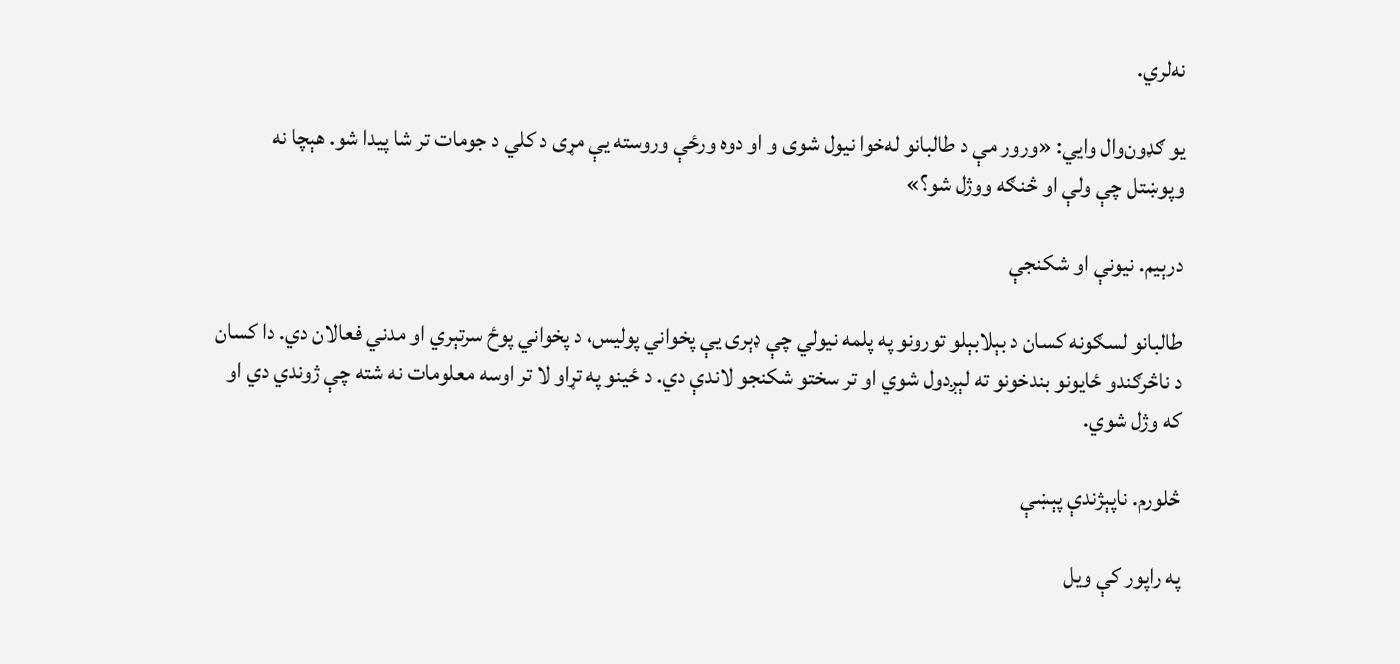نه‌لري.

یو ګډون‌وال وايي: «ورور مې د طالبانو له‌خوا نیول شوی و او دوه ورځې وروسته یې مړی د کلي د جومات تر شا پیدا شو. هېچا نه وپوښتل چې ولې او څنګه ووژل شو؟»

درېیم. نیونې او شکنجې

طالبانو لسګونه کسان د بېلابېلو تورونو په پلمه نیولي چې ډېری یې پخواني پولیس، د پخواني پوځ سرتېري او مدني فعالان دي. دا کسان د ناڅرګندو ځایونو بندخونو ته لېږدول شوي او تر سختو شکنجو لاندې دي. د ځینو په تړاو لا تر اوسه معلومات نه شته چې ژوندي دي او که وژل شوي.

څلورم. ناپېژندې پېښې

په راپور کې ویل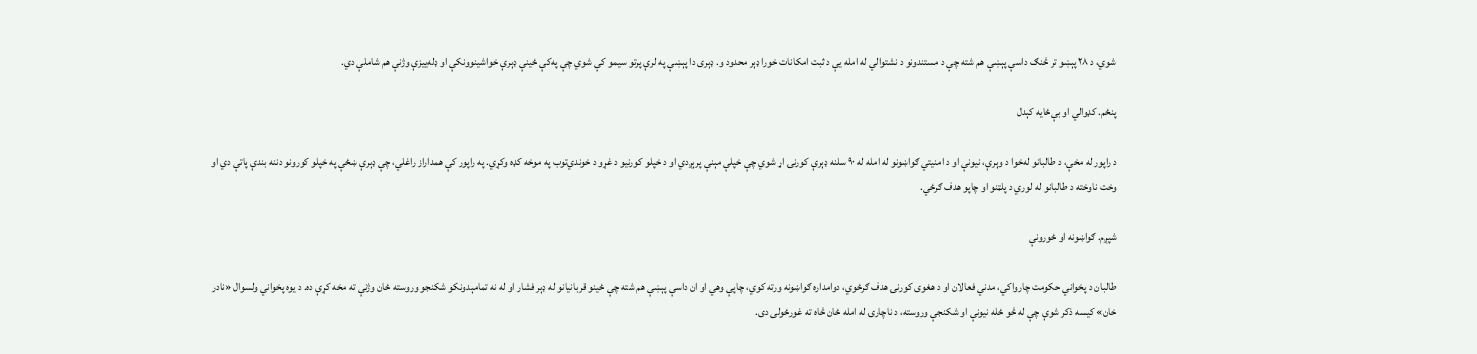شوي، د ۲۸ پېښو تر څنګ داسې پېښې هم شته چې د مستندونو د نشتوالي له امله یې د ثبت امکانات خورا ډېر محدود و. ډېری دا پېښې په لرې پرتو سیمو کې شوي چې په‌کې ځینې ډېرې خواشینوونکې او ډله‌ییزې وژنې هم شاملې دي.

پنځم. کډوالي او بې‌ځایه کېدل

د راپور له مخې، د طالبانو له‌خوا د وېرې، نیونې او د امنیتي ګواښونو له امله له ۹۰ سلنه ډېرې کورنۍ اړ شوي چې خپلې مېنې پرېږدي او د خپلو کورنیو د غړو د خوندي‌توب په موخه کډه وکړي. په راپور کې همداراز راغلي، چې ډېرې ښځې په خپلو کورونو دننه بندې پاتې دي او وخت ناوخته د طالبانو له لوري د پلټنو او چاپو هدف ګرځي.

شپږم. ګواښونه او ځورونې

طالبان د پخواني حکومت چارواکي، مدني فعالان او د هغوی کورنۍ هدف ګرځوي، دوامداره ګواښونه ورته کوي، چاپې وهي او ان داسې پېښې هم شته چې ځینو قربانیانو له ډېر فشار او له نه تمامېدونکو شکنجو وروسته ځان وژنې ته مخه کړې ده. د یوه پخواني ولسوال «نادر خان» کیسه ذکر شوې چې له څو ځله نیونې او شکنجې وروسته، د ناچارۍ له امله ځان څاه ته غورځولی دی.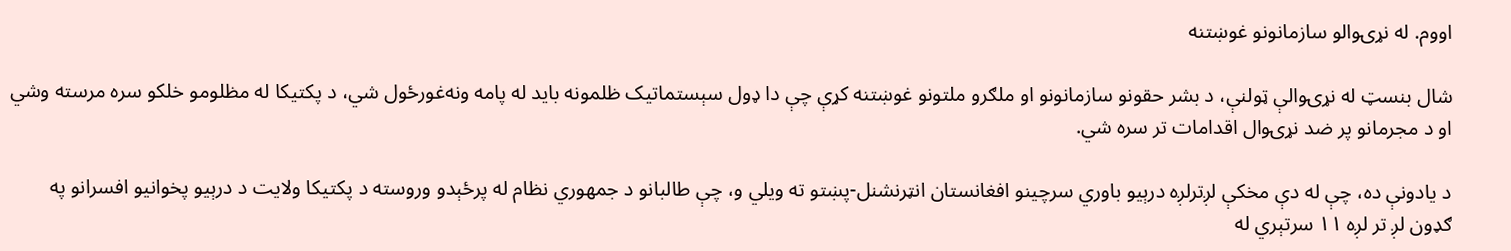اووم. له نړۍوالو سازمانونو غوښتنه

شال بنسټ له نړۍوالې ټولنې، د بشر حقونو سازمانونو او ملګرو ملتونو غوښتنه کړې چې دا ډول سېستماتیک ظلمونه باید له پامه‌ ونه‌غورځول شي، د پکتیکا له مظلومو خلکو سره مرسته وشي او د مجرمانو پر ضد نړۍوال اقدامات تر سره شي.

د یادونې ده، چې له دې مخکې لږترلږه درېیو باوري سرچینو افغانستان انټرنشنل-پښتو ته ویلي و، چې طالبانو د جمهوري نظام له پرځېدو وروسته د پکتیکا ولایت د درېیو پخوانيو افسرانو په ګډون لږ تر لږه ۱۱ سرتېري له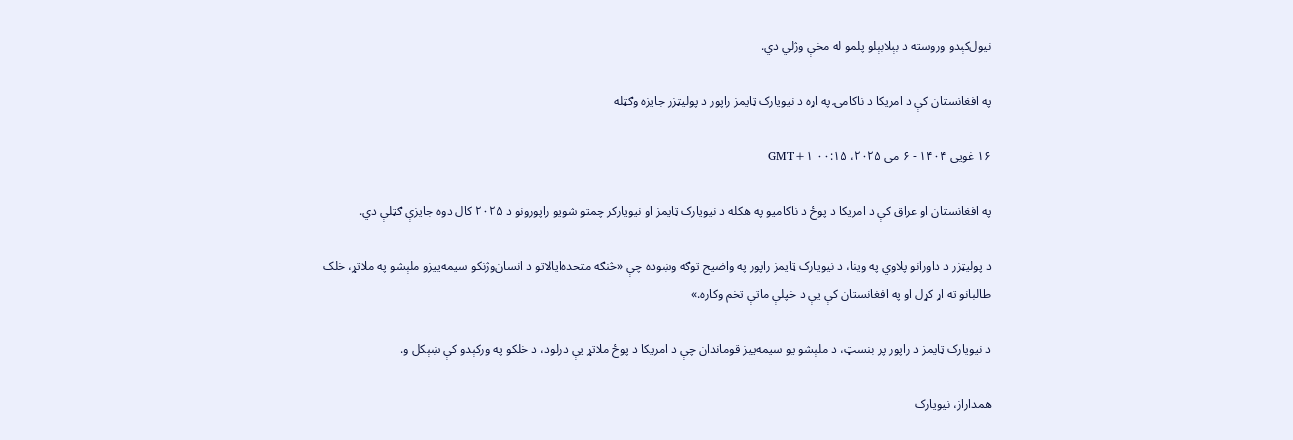نیول‌کېدو وروسته د بېلابېلو پلمو له مخې وژلي دي.

په افغانستان کې د امریکا د ناکامۍ په اړه د نیویارک ټایمز راپور د پولیټزر جایزه وګټله

۱۶ غویی ۱۴۰۴ - ۶ می ۲۰۲۵، ۰۰:۱۵ GMT+۱

په افغانستان او عراق کې د امریکا د پوځ د ناکامیو په هکله د نیویارک ټایمز او نیویارکر چمتو شویو راپورونو د ۲۰۲۵ کال دوه جایزې ګټلې دي.

د پولیټزر د داورانو پلاوي په وینا، د نیویارک ټایمز راپور په واضیح توګه وښوده چې «څنګه متحده‌ایالاتو د انسان‌وژنکو سیمه‌ییزو ملېشو په ملاتړ، خلک طالبانو ته اړ کړل او په افغانستان کې یې د خپلې ماتې تخم وکاره.»

د نیویارک ټایمز د راپور پر بنسټ، د ملېشو یو سیمه‌ییز قوماندان چې د امریکا د پوځ ملاتړ یې درلود، د خلکو په ورکېدو کې ښېکل و.

همداراز، نیویارک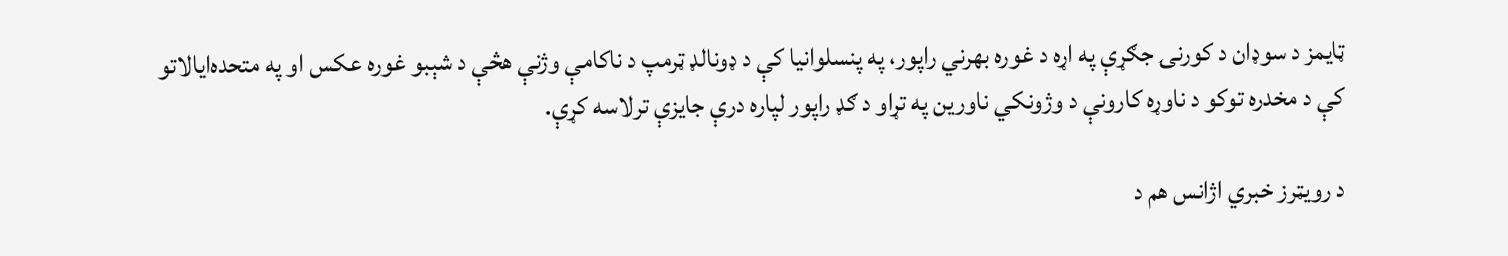ټایمز د سوډان د کورنۍ جګړې په اړه د غوره بهرني راپور، په پنسلوانیا کې د ډونالډ ټرمپ د ناکامې وژنې هڅې د شېبو غوره عکس او په متحده‌ایالاتو کې د مخدره توکو د ناوړه کارونې د وژونکي ناورین په تړاو د ګډ راپور لپاره درې جایزې ترلاسه کړې.

د رویټرز خبري اژانس هم د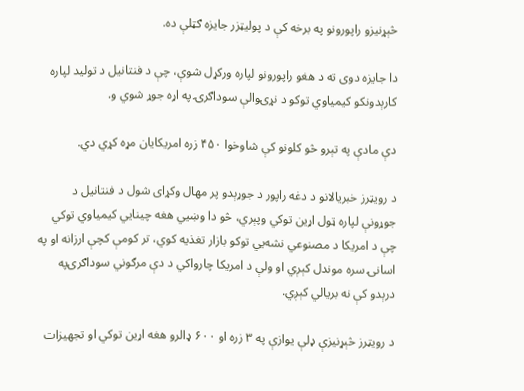څېړنیزو راپورونو په برخه کې د پولیټزر جایزه ګټلې ده.

دا جایزه دوی ته د هغو راپورونو لپاره ورکړل شوې، چې د فنتانیل د تولید لپاره کارېدونکو کیمیاوي توکو د نړۍوالې سوداګرۍ په اړه جوړ شوي و.

دې مادې په تېرو څو کلونو کې شاوخوا ۴۵۰ زره امریکایان مړه کړي دي.

د رویټرز خبریالانو د دغه راپور د جوړېدو پر مهال وکړای شول د فنتانیل د جوړونې لپاره ټول اړین توکي وپېري، څو دا وښيي هغه چینايي کیمیاوي توکي چې د امریکا د مصنوعي نشه‌يي توکو بازار تغذیه کوي، تر کومې کچې ارزانه او په اسانۍ سره موندل کېږي او ولې د امریکا چارواکي د دې مرګوني سوداګرۍپه درېدو کې نه بریالي کېږي.

د رویټرز څېړنیزې ډلې یوازې په ۳ زره او ۶۰۰ ډالرو هغه اړین توکي او تجهیزات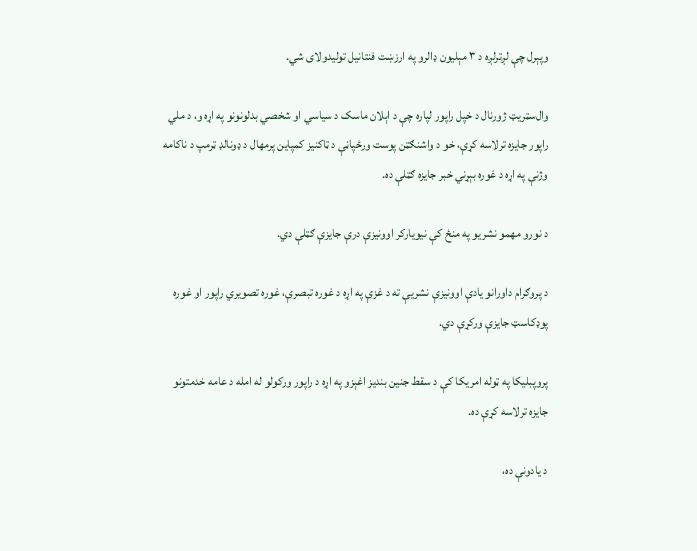وپېرل چې لږترلږه د ۳ مېلیون ډالرو په ارزښت فنتانیل تولیدولای شي.

وال‌سټریټ ژورنال د خپل راپور لپاره چې د اېلان ماسک د سیاسي او شخصي بدلونونو په اړه و، د ملي راپور جایزه ترلاسه کړې، خو د واشنګټن پوست ورځپاڼې د ټاکنیز کمپاین پرمهال د ډونالډ ټرمپ د ناکامه وژنې په اړه د غوره بېړني خبر جایزه ګټلې ده.

د نورو مهمو نشریو په منځ کې نیویارکر اوونیزې درې جایزې ګټلې دي.

د پروګرام داورانو یادې اوونیزې نشریې ته د غزې په اړه د غوره تبصرې، غوره تصویري راپور او غوره پوډکاسټ جایزې ورکړې دي.

پروپبلیکا په ټوله امریکا کې د سقط جنین بندیز اغېزو په اړه د راپور ورکولو له امله د عامه خدمتونو جایزه ترلاسه کړې ده.

د یادونې ده،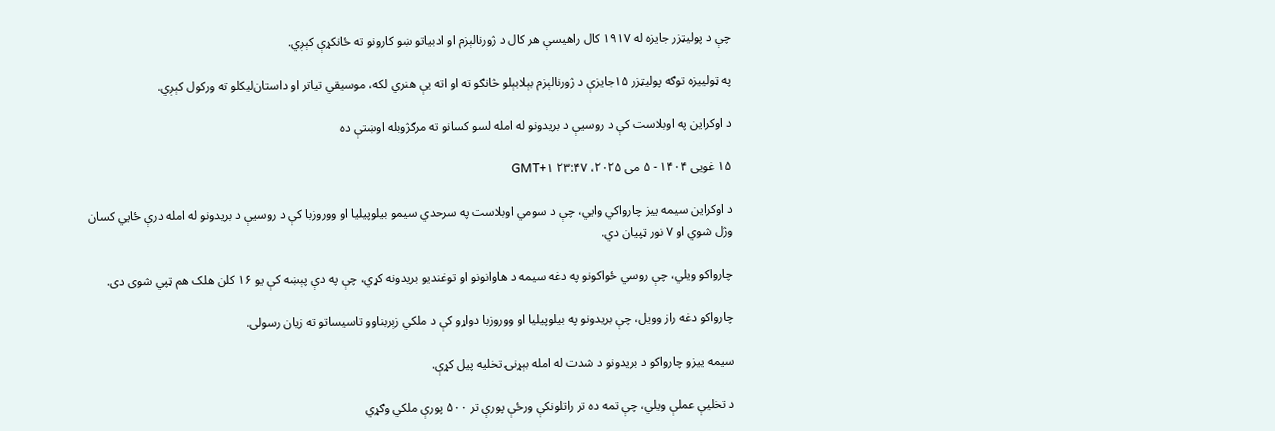چې د پولیټزر جایزه له ۱۹۱۷ کال راهیسې هر کال د ژورنالېزم او ادبیاتو ښو کارونو ته ځانکړې کېږي.

په ټولییزه توګه پولیټزر ۱۵جایزې د ژورنالېزم بېلابېلو څانګو ته او اته یې هنري لکه، موسیقي تیاتر او داستان‌لیکلو ته ورکول کېږي.

د اوکراین په اوبلاست کې د روسیې د بریدونو له امله لسو کسانو ته مرګژوبله اوښتې ده

۱۵ غویی ۱۴۰۴ - ۵ می ۲۰۲۵، ۲۳:۴۷ GMT+۱

د اوکراین سیمه ییز چارواکي وایي، چې د سومي اوبلاست په سرحدي سیمو بیلوپیلیا او ووروزبا کې د روسیې د بریدونو له امله درې ځایي کسان وژل شوي او ۷ نور ټپیان دي.

چارواکو ویلي، چې روسي ځواکونو په دغه سیمه د هاوانونو او توغندیو بریدونه کړي، چې په دې پېښه کې یو ۱۶ کلن هلک هم ټپي شوی دی.

چارواکو دغه راز وویل، چې بریدونو په بیلوپیلیا او ووروزبا دواړو کې د ملکي زېربناوو تاسیساتو ته زیان رسولی.

سیمه ییزو چارواکو د بریدونو د شدت له امله بېړنۍ تخلیه پیل کړې.

د تخلیې عملې ویلي، چې تمه ده تر راتلونکې ورځې پورې تر ۵۰۰ پورې ملکي وګړي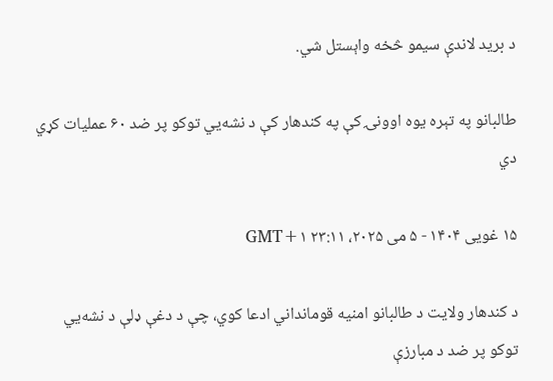د برید لاندې سیمو څخه واېستل شي.

طالبانو په تېره یوه اوونۍ کې په کندهار کې د نشه‌يي توکو پر ضد ۶۰ عملیات کړي دي

۱۵ غویی ۱۴۰۴ - ۵ می ۲۰۲۵، ۲۳:۱۱ GMT+۱

د کندهار ولایت د طالبانو امنیه قومانداني ادعا کوي، چې د دغې ډلې د نشه‌يي توکو پر ضد د مبارزې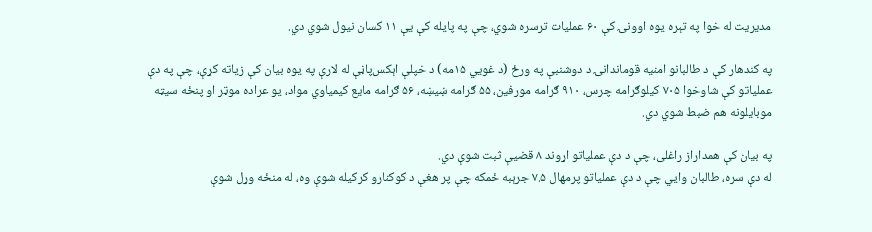مدیریت له خوا په تېره یوه اوونۍ کې ۶۰ عملیات ترسره شوي، چې په پایله کې یې ۱۱ کسان نیول شوي دي.

په کندهار کې د طالبانو امنیه قوماندانۍ د دوشنبې په ورځ (د غويي ۱۵مه) د خپلې اېکس‌پاڼې له لارې په یوه بیان کې زیاته کړې، چې په دې عملیاتو کې شاوخوا ۷۰۵ کیلوګرامه چرس، ۹۱۰ ګرامه مورفین، ۵۵ ګرامه ښیښه، ۵۶ ګرامه مایع کیمیاوي مواد، یو عراده موټر او پنځه سیټه موبایلونه هم ضبط شوي دي.

په بیان کې همداراز راغلی، چې د دې عملیاتو اړوند ۸ قضیې ثبت شوې دي.
له دې سره، طالبان وايي چې د دې عملیاتو پرمهال ۷.۵ جرېبه ځمکه چې پر هغې د کوکنارو کرکیله شوې وه، له منځه وړل شوې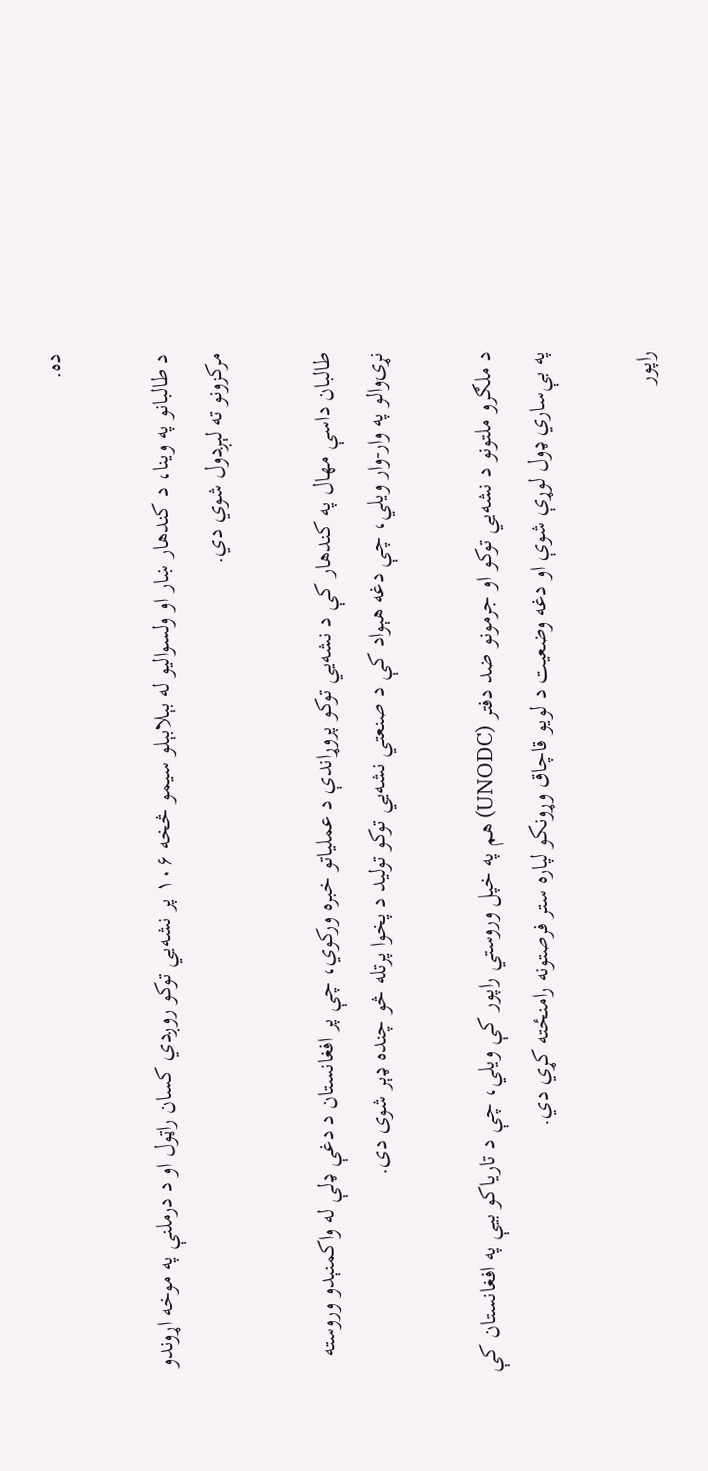ده.

د طالبانو په وینا، د کندهار ښار او ولسوالیو له بېلابېلو سیمو څخه ۱۰۶ پر نشه‌يي توکو روږدي کسان راټول او د درملنې په موخه اړوندو مرکزونو ته لېږدول شوي دي.

طالبان داسې مهال په کندهار کې د نشه‌یي توکو پروړاندې د عملیاتو خبره ورکوي، چې پر افغانستان د دغې ډلې له واکمنېدو وروسته نړۍوالو په وار-وار ویلي، چې دغه هېواد کې د صنعتي نشه‌یي توکو تولید د پخوا پرتله څو چنده ډېر شوی دی.

د ملګرو ملتونو د نشه‌یي توکو او جرمونو ضد دفتر (UNODC) هم په خپل وروستي راپور کې ویلي، چې د تاریاکو بیې په افغانستان کې په بې‌ساري ډول لوړې شوې او دغه وضعیت د لویو قاچاق وړونکو لپاره ستر فرصتونه رامنځته کړي دي.

راپور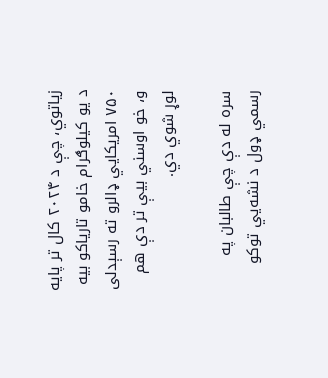زیاتوي، چې د ۲۰۲۴ کال تر پایه د یو کیلوګرام خامو تاریاکو بیه ۷۵۰ امریکایي ډالرو ته رسېدلی و، خو اوسني بیې تر دې هم لوړ شوي دي.

سره له دې چې طالبان په رسمي ډول د نشه‌يي توکو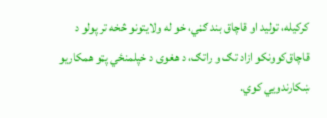کرکیله، تولید او قاچاق بند ګڼي، خو له ولایتونو څخه تر پولو د قاچاق‌کوونکو ازاد تګ‌ و راتګ، د هغوی د خپلمنځي پټو همکاریو ښکارندويي کوي.